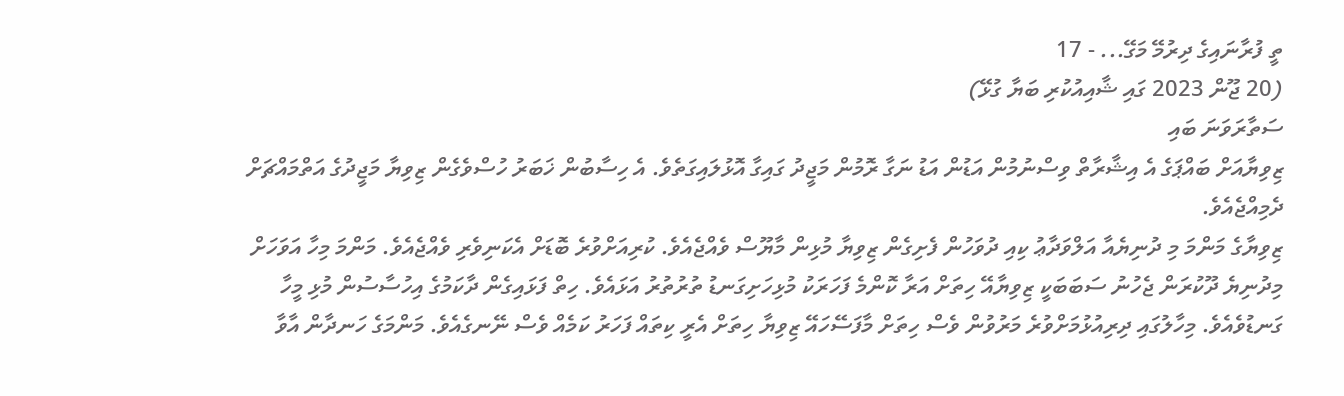ތީ ފުރާނައިގެ ދިރުމޭ މަގޭ... - 17
(20 ޖޫން 2023 ގައި ޝާއިއުކުރި ބަޔާ ގުޅޭ)
ސަތާރަވަނަ ބައި
ޒިވިޔާއަށް ބައްޕަގެ އެ އިޝާރާތް ވިސްނުމުން އަޑުން އަޑު ނަގާ ރޮމުން މަޖީދު ގައިގާ އޮޅުލައިގަތެވެ. އެ ހިސާބުން ޚަބަރު ހުސްވެގެން ޒިވިޔާ މަޖީދުގެ އަތްމައްޗަށް ދެމިއްޖެއެވެ.
ޒިވިޔާގެ މަންމަ މި ދުނިޔެއާ އަލްވަދާޢު ކިއި ދުވަހުން ފެށިގެން ޒިވިޔާ މުޅިން މާޔޫސް ވެއްޖެއެވެ. ކުރިއަށްވުރެ ބޮޑަށް އެކަނިވެރި ވެއްޖެއެވެ. މަންމަ މިހާ އަވަހަށް މިދުނިޔެ ދޫކުރަން ޖެހުނު ސަބަބަކީ ޒިވިޔާއޭ ހިތަށް އަރާ ކޮންމެ ފަހަރަކު މުޅިހަށިގަނޑު ތުރުތުރު އަޅައެވެ. ހިތް ފަޅައިގެން ދާކަމުގެ އިހުސާސުން މުޅި މީހާ ގަނޑުވެއެވެ. މިހާލުގައި ދިރިއުޅުމަށްވުރެ މަރުވުން ވެސް ހިތަށް މާފަސޭހައޭ ޒިވިޔާ ހިތަށް އެރީ ކިތައް ފަހަރު ކަމެއް ވެސް ނޭނގެއެވެ. މަންމަގެ ހަނދާން އާވާ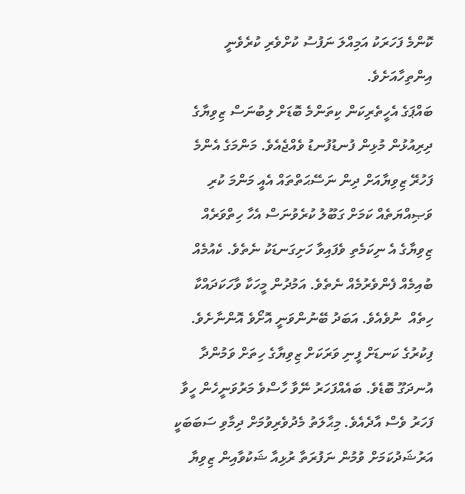ކޮންމެ ފަހަރަކު އަމިއްލަ ނަފުސު ކުށްވެރި ކުރެވެނީ އިންތިހާއަށެވެ.
ބައްޕަގެ އެހީތެރިކަން ކިތަންމެ ބޮޑަށް ލިބުނަސް ޒިވިޔާގެ ދިރިއުޅުން މުޅިން ފުނޑުފުނޑު ވެއްޖެއެވެ. މަންމަގެ އެންމެ  ފަހުރޭ ޒިވިޔާއަށް ދިން ނަސޭޙަތްތައް އެއީ މަންމަ ކުރި ވަޞިއްޔަތެއް ކަމަށް ގަބޫލު ކުރެވުނަސް އެހާ ހިތްވަރެއް ޒިވިޔާގެ އެ ނިކަމެތި ވެފައިވާ ހަށިގަނޑަކު ނެތެވެ. ކެއުމެއް ބުއިމެއް ފެންވެރުމެއް ނެތެވެ. އަމުދުން މީހަކާ ވާހަކަދައްކާ ހިތެއް  ނުވެއެވެ. އަބަދު ބޭނުންވަނީ އޮށޯވެ އޮންނާށެވެ. ފިކުރުގެ ކަނޑަށް ފީނި ވަރަކަށް ޒިވިޔާގެ ހިތަށް ވަމުންދާ އުނދަގޫ ބޮޑެވެ. ބައެއްފަހަރު ނޭވާ ހާސްވެ މަރުވަނީހެން ހީވާ ފަހަރު ވެސް އާދެއެވެ. މިޙާލަތު މެދުވެރިވުމަށް ދިމާވި ސަބަބަކީ އަރުޝަދުކަމަށް ވުމުން ނަފުރަތާ ރުޅިއާ ޝަކުވާއިން ޒިވިޔާ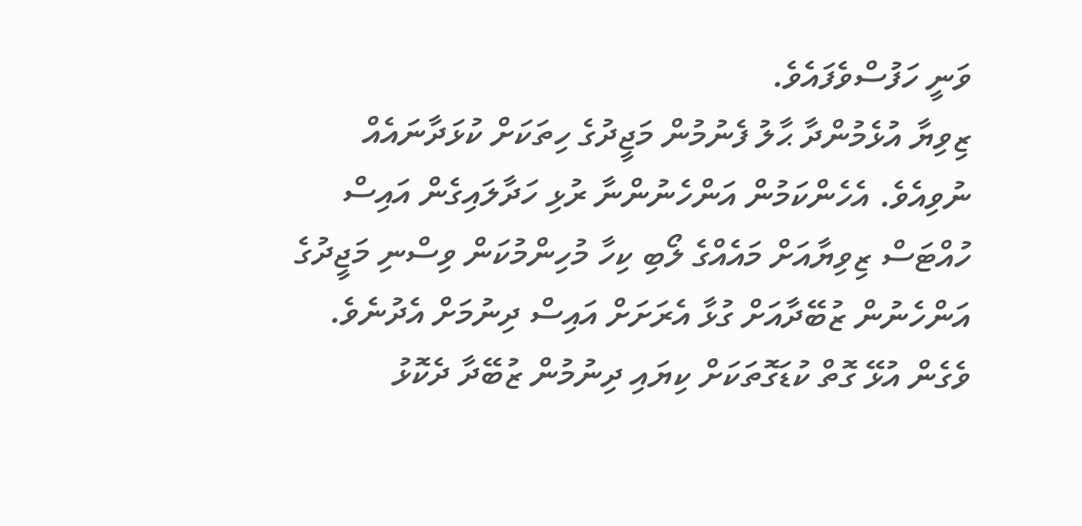ވަނީ ހަފުސްވެފައެވެ.
ޒިވިޔާ އުޅެމުންދާ ޙާލު ފެނުމުން މަޖީދުގެ ހިތަކަށް ކުޅަދާނައެއް ނުވިއެވެ. އެހެންކަމުން އަންހެނުންނާ ރުޅި ހަދާލައިގެން އައިސް ހުއްޓަސް ޒިވިޔާއަށް މައެއްގެ ލޯބި ކިހާ މުހިންމުކަން ވިސްނި މަޖީދުގެ އަންހެނުން ޒުބޭދާއަށް ގުޅާ އެރަށަށް އައިސް ދިނުމަށް އެދުނެވެ. ވެގެން އުޅޭ ގޮތް ކުޑަގޮތަކަށް ކިޔައި ދިނުމުން ޒުބޭދާ ދެކޮޅު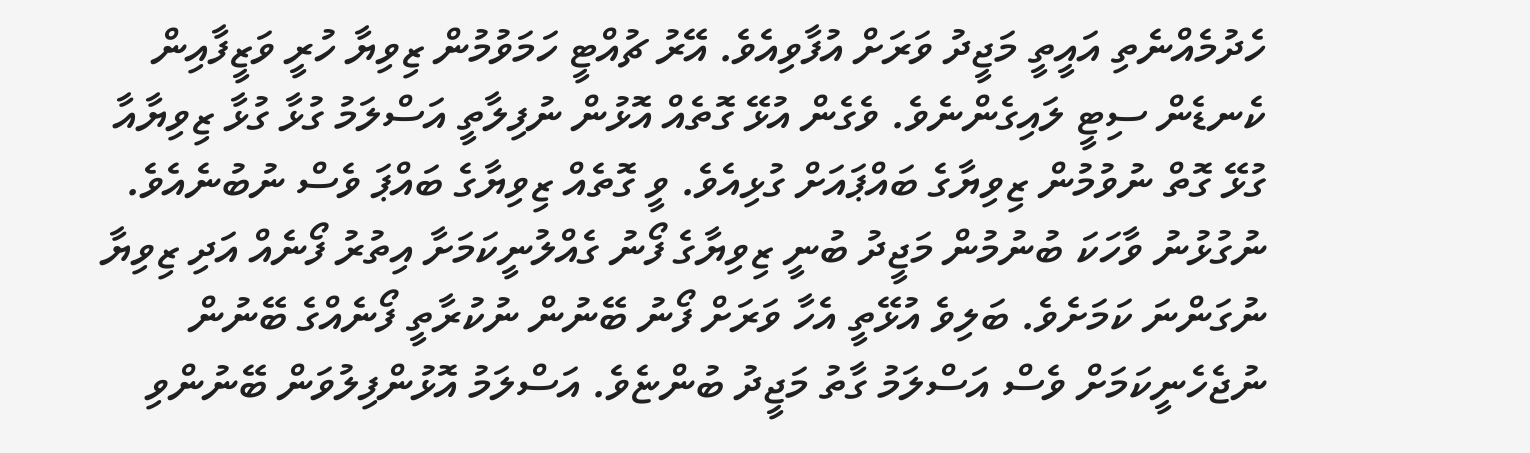ހެދުމެއްނެތި އައީތީ މަޖީދު ވަރަށް އުފާވިއެވެ. އޭރު ޗުއްޓީ ހަމަވުމުން ޒިވިޔާ ހުރީ ވަޒީފާއިން ކެނޑެން ސިޓީ ލައިގެންނެވެ. ވެގެން އުޅޭ ގޮތެއް އޮޅުން ނުފިލާތީ އަސްލަމު ގުޅާ ގުޅާ ޒިވިޔާއާ ގުޅޭ ގޮތް ނުވުމުން ޒިވިޔާގެ ބައްޕައަށް ގުޅިއެވެ. ވީ ގޮތެއް ޒިވިޔާގެ ބައްޕަ ވެސް ނުބުނެއެވެ. ނުގުޅުނު ވާހަކަ ބުނުމުން މަޖީދު ބުނީ ޒިވިޔާގެ ފޯނު ގެއްލުނީކަމަށާ އިތުރު ފޯނެއް އަދި ޒިވިޔާ ނުގަންނަ ކަމަށެވެ. ބަލިވެ އުޅޭތީ އެހާ ވަރަށް ފޯނު ބޭނުން ނުކުރާތީ ފޯނެއްގެ ބޭނުން ނުޖެހެނީކަމަށް ވެސް އަސްލަމު ގާތު މަޖީދު ބުންޏެވެ. އަސްލަމު އޮޅުންފިލުވަން ބޭނުންވި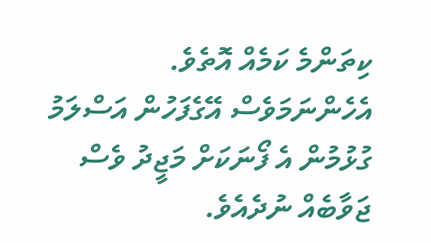ކިތަންމެ ކަމެއް އޮތެވެ. އެހެންނަމަވެސް އޭގެފަހުން އަސްލަމު ގުޅުމުން އެ ފޯނަކަށް މަޖީދު ވެސް ޖަވާބެއް ނުދެއެވެ.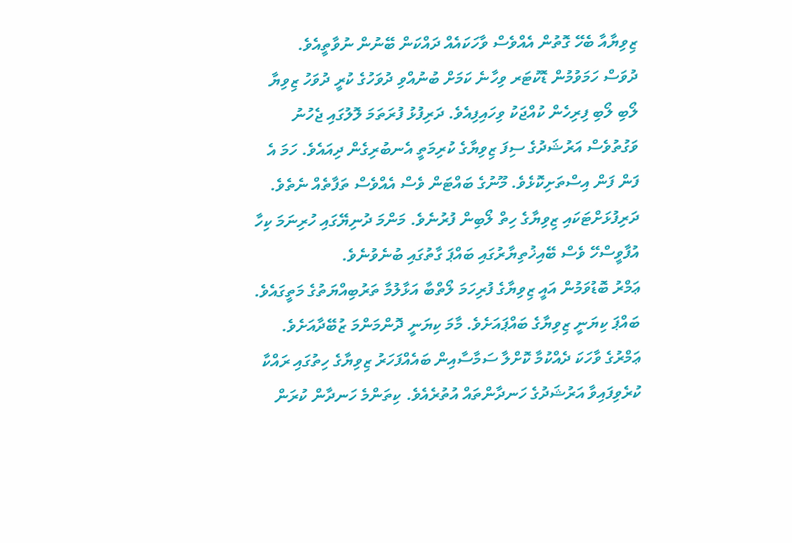ޒިވިޔާއާ ބެހޭ ގޮތުން އެއްވެސް ވާހަކައެއް ދައްކަން ބޭނުން ނުވާތީއެވެ.
ދުވަސް ހަމަވުމުން ޑޮކުޓަރ ވިހާނެ ކަމަށް ބުނުއްވި ދުވަހުގެ ކުރީ ދުވަހު ޒިވިޔާ ލޯބި ލޯބި ފިރިހެން ކުއްޖަކު ވިހައިފިއެވެ. ދަރިފުޅު ފުރަތަމަ ލޮލުގައި ޖެހުނު ވަގުތުވެސް އަރުޝަދުގެ ސިފަ ޒިވިޔާގެ ކުރިމަތީ އެނބުރިގެން ދިއައެވެ. ހަމަ އެ ފަން ފަން އިސްތަށިކޮޅެވެ. މޫނުގެ ބައްޓަން ވެސް އެއްވެސް ތަފާތެއް ނެތެވެ. ދަރިފުޅަށްޓަކައި ޒިވިޔާގެ ހިތް ލޯބިން ފުރުނެވެ. މަންމަ ދުނިޔޭގައި ހުރިނަމަ ކިހާ އުފާވީސްހޭ ވެސް ބޭއިޚުތިޔާރުގައި ބައްޕަ ގާތުގައި ބުނެވުނެވެ.
ޢަމްރު ބޮޑުވަމުން އައީ ޒިވިޔާގެ ފުރިހަމަ ލޯތްބާ އަޅާލުމާ ތަރުބިއްޔަތުގެ މަތީގައެވެ. ބައްޕަ ކިޔަނީ ޒިވިޔާގެ ބައްޕައަށެވެ. މާމަ ކިޔަނީ ދޮންމަންމަ ޒުބޭދާއަށެވެ. ޢަމްރުގެ ވާހަކަ ދެއްކުމާ ކޮށްލާ ސަމާސާއިން ބައެއްފަހަރު ޒިވިޔާގެ ހިތުގައި ރައްކާ ކުރެވިފައިވާ އަރުޝަދުގެ ހަނދާންތައް އުތުރެއެވެ. ކިތަންމެ ހަނދާން ކުރަން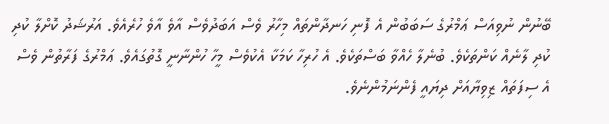ބޭނުން ނުވިއަސް ޢަމްރުގެ ސަބަބުން އެ ފޮނި ހަނދާންތައް މިހާރު ވެސް އަބަދުވެސް އާވެ އާވެ ހުރެއެވެ. އަރުޝަދު ކޮށްލާ ކުދި ކުދި ލާނެއް ކަންތަކެވެ. ބުނެލާ ހެއްވާ ބަސްތަކެވެ. އެ ހުރިހާ ކަމަކާ އެކުވެސް މީހާ ހުންނާނީ ގޮތުގައެވެ. ޢަމްރުގެ ފަރާތުން ވެސް އެ ސިފަތައް ޒިވިޔާއަށް ދިޔައީ ފެންނަމުންނެވެ.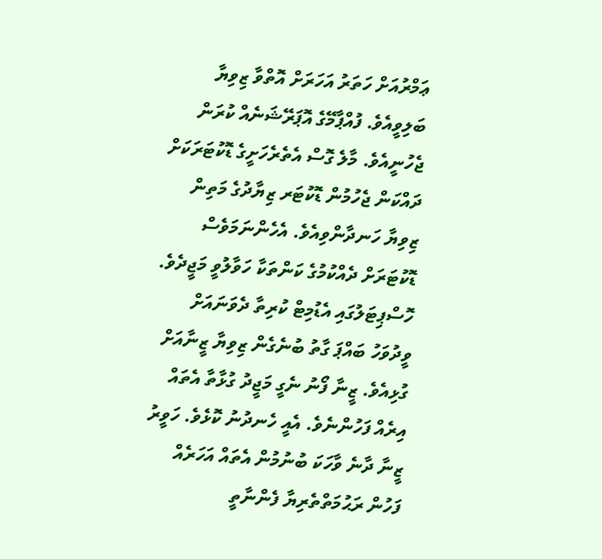ޢަމްރުއަށް ހަތަރު އަހަރަށް އޮތްވާ ޒިވިޔާ ބަލިވީއެވެ. ފުއްޕާމޭގެ އޮޕަރޭޝަނެއް ކުރަން ޖެހުނީއެވެ. މާލެ ގޮސް އެތެރެހަށީގެ ޑޮކުޓަރަކަށް ދައްކަން ޖެހުމުން ޑޮކުޓަރ ޒިޔާދުގެ މަތިން ޒިވިޔާ ހަނދާންވިއެވެ. އެހެންނަމަވެސް ޑޮކުޓަރަށް ދެއްކުމުގެ ކަންތަކާ ހަވާލުވީ މަޖީދެވެ.
ހޮސްޕިޓަލުގައި އެޑުމިޓް ކުރިތާ ދެވަނައަށް ވީދުވަހު ބައްޕަ ގާތު ބުނެގެން ޒިވިޔާ ޒީނާއަށް ގުޅިއެވެ. ޒީނާ ފޯނު ނެގީ މަޖީދު ގުޅާތާ އެތައް އިރެއް ފަހުންނެވެ. އެއީ ހެނދުނު ކޮޅެވެ. ހަވީރު ޒީނާ ދާނެ ވާހަކަ ބުނުމުން އެތައް އަހަރެއް ފަހުން ރަޙުމަތްތެރިޔާ ފެންނާތީ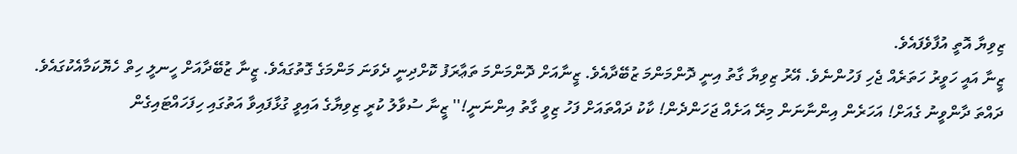ޒިވިޔާ އޮތީ އުފާވެފައެވެ.
ޒީނާ އައީ ހަވީރު ހަތަރެއް ޖެހި ފަހުންނެވެ. އޭރު ޒިވިޔާ ގާތު އިނީ ދޮންމަންމަ ޒުބޭދާއެވެ. ޒީނާއަށް ދޮންމަންމަ ތަޢާރަފު ކޮށްދިނީ ދެވަނަ މަންމަގެ ގޮތުގައެވެ. ޒީނާ ޒުބޭދާއަށް ހީނލީ ހިތް ހެޔޮކަމާއެކުގައެވެ.
ދައްތަ ދާންވީނު ގެއަށް! އަހަރެން އިންނާނަން މިރޭ އަށެއް ޖަހަންދެން! ކާކު ދައްތައަށް ފަހު ޒިވީ ގާތު އިންނަނީ!'' ޒީނާ ސުވާލު ކުރީ ޒިވިޔާގެ އައިވީ ގުޅާފައިވާ އަތުގައި ހިފަހައްޓައިގެން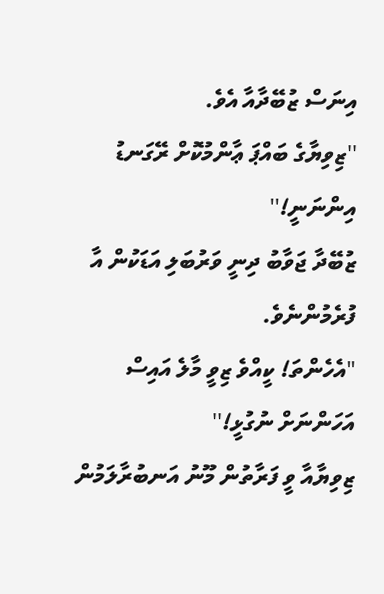އިނަސް ޒުބޭދާއާ އެވެ.
''ޒިވިޔާގެ ބައްޕަ ޢާންމުކޮށް ރޭގަނޑު އިންނަނީ!''
ޒުބޭދާ ޖަވާބު ދިނީ ވަރުބަލި އަޑަކުން އާ ފުރެމުންނެވެ.
"އެހެންތަ! ކީއްވެ ޒިވީ މާލެ އައިސް އަހަންނަށް ނުގުޅީ!''
ޒިވިޔާއާ ވީ ފަރާތުން މޫނު އަނބުރާލަމުން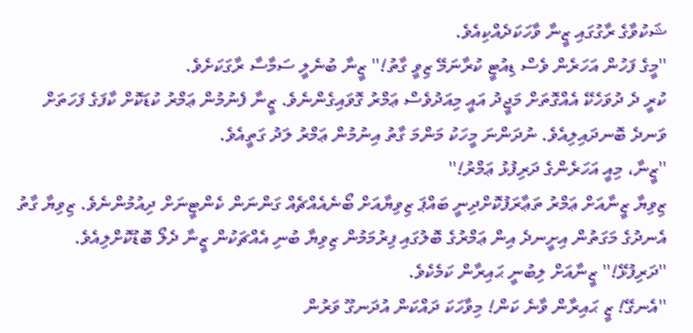ޝަކުވާގެ ރާގުގައި ޒީނާ ވާހަކަދެއްކިއެވެ.
''މީގެ ފަހުން އަހަރެން ވެސް ޑިއުޓީ ކުރާނަމޭ ޒިވީ ގާތު!'' ޒީނާ ބުނެލީ ސަމާސާ ރާގަކަށެވެ.
ކުރީ ދެ ދުވަހެކޭ އެއްގޮތަށް މަޖީދު އައީ މިއަދުވެސް ޢަމްރު ގޮވައިގެންނެވެ. ޒީނާ ފެނުމުން ޢަމްރު ކުޑަކޮށް ކާފަގެ ފަހަތަށް ވަނދެ ބޮނދައިލިއެވެ. ނުދަންނަ މީހަކު މަންމަ ގާތު އިނުމުން ޢަމްރު ލަދު ގަތީއެވެ.
''ޒީނާ، މިއީ އަހަރެންގެ ދަރިފުޅު ޢަމްރު!''
ޒިވިޔާ ޒީނާއަށް ޢަމްރު ތަޢާރަފުކޮށްދިނީ ބައްޕަ ޒިވިޔާއަށް ބޯނެއެއްޗެއް ގަންނަން ކެންޓީނަށް ދިއުމުންނެވެ. ޒިވިޔާ ގާތު އެނދުގެ މަގަތުން އިށީނދެ އިން ޢަމްރުގެ ބޮލުގައި ފިރުމަމުން ޒިވިޔާ ބުނި އެއްޗަކުން ޒީނާ ދެލޯ ބޮޑުކޮށްލިއެވެ.
''ދަރިފުޅޭ!'' ޒީނާއަށް ލިބުނީ ޙައިރާން ކަމެކެވެ.
''އެނގޭ! ޒީ ޙައިރާން ވާނެ ކަން! މިވާހަކަ ދައްކަން އުދަނގޫ ވަރުން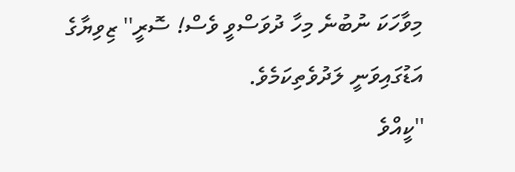މިވާހަކަ ނުބުނެ މިހާ ދުވަސްވީ ވެސް! ސޮރީ'' ޒިވިޔާގެ އަޑުގައިވަނީ ލަދުވެތިކަމެވެ.
''ކީއްވެ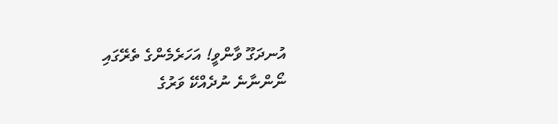އުނދަގޫ ވާންވީ! އަހަރެމެންގެ ތެރޭގައި ނޯންނާނެ ނުދެއްކޭ ވަރުގެ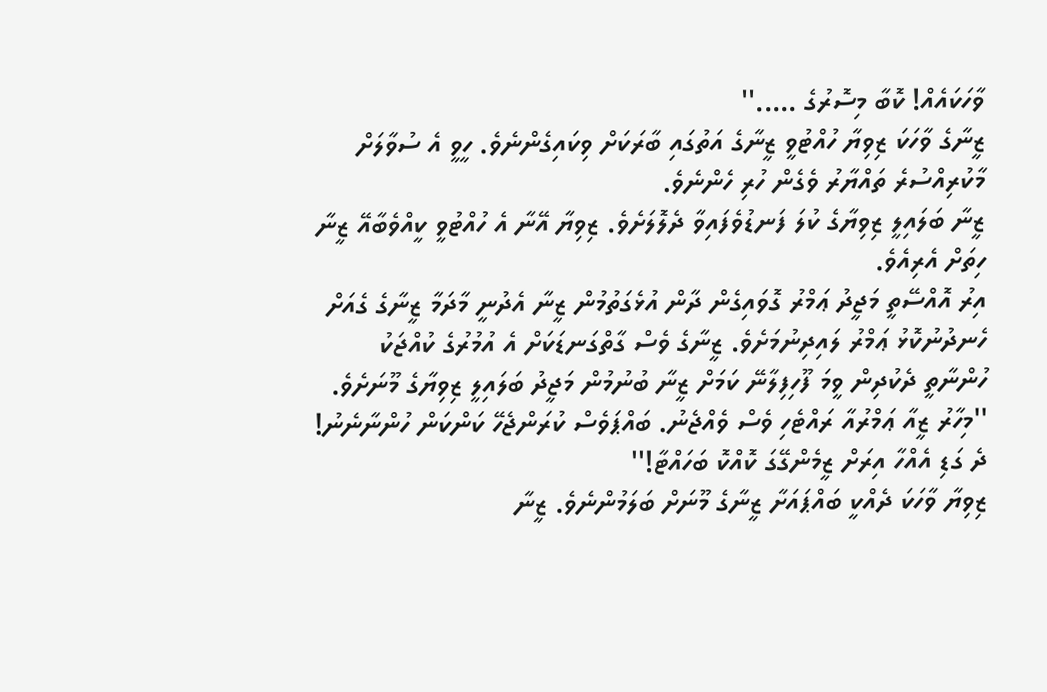ވާހަކައެއް! ކޮބާ މިސޮރުގެ .....''
ޒީނާގެ ވާހަކަ ޒިވިޔާ ހުއްޓުވީ ޒީނާގެ އަތުގައި ބާރަކަށް ވިކައިގެންނެވެ. ހީވީ އެ ސުވާލަށް މާކުރިއްސުރެ ތައްޔާރު ވެގެން ހުރި ހެންނެވެ.
ޒީނާ ބަލައިލީ ޒިވިޔާގެ ކުލަ ފަނޑުވެފައިވާ ދެލޮލަށެވެ. ޒިވިޔާ އޭނާ އެ ހުއްޓުވީ ކީއްވެބާއޭ ޒީނާ ހިތަށް އެރިއެވެ.
އިރު އޮއްސޭތީ މަޖީދު ޢަމްރު ގޮވައިގެން ދާން އުޅެގަތުމުން ޒީނާ އެދުނީ މާދަމާ ޒީނާގެ ގެއަށް ހެނދުނުކޮޅު ޢަމްރު ލައިދިނުމަށެވެ. ޒީނާގެ ވެސް ގާތްގަނޑަކަށް އެ އުމުރުގެ ކުއްޖަކު ހުންނާތީ ދެކުދިން ވީމަ ފޫހިފިލާނޭ ކަމަށް ޒީނާ ބުނުމުން މަޖީދު ބަލައިލީ ޒިވިޔާގެ މޫނަށެވެ.
''މިހާރު ޒީއާ ޢަމްރުއާ ރައްޓެހި ވެސް ވެއްޖެނު. ބައްޕަވެސް ކުރަންޖެހޭ ކަންކަން ހުންނާނެނު! ދެ ގަޑި އެއްހާ އިރަށް ޒީމެންގޭގަ ކޮއްކޮ ބަހައްޓާ!''
ޒިވިޔާ ވާހަކަ ދެއްކީ ބައްޕައަށާ ޒީނާގެ މޫނަށް ބަލަމުންނެވެ. ޒީނާ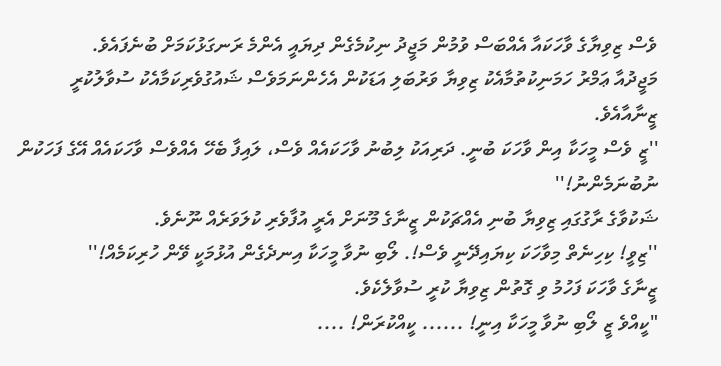ވެސް ޒިވިޔާގެ ވާހަކައާ އެއްބަސް ވުމުން މަޖީދު ނިކުމެގެން ދިޔައީ އެންމެ ރަނގަޅުކަމަށް ބުނެފައެވެ.
މަޖީދުއާ ޢަމްރު ހަމަނިކުތުމާއެކު ޒިވިޔާ ވަރުބަލި އަޑަކުން އެހެންނަމަވެސް ޝައުގުވެރިކަމާއެކު ސުވާލުކުރީ ޒީނާއާއެވެ.
''ޒީ ވެސް މީހަކާ އިން ވާހަކަ ބުނީ. ދަރިއަކު ލިބުނު ވާހަކައެއް ވެސް، ލައިފާ ބެހޭ އެއްވެސް ވާހަކައެއް އޭގެ ފަހަކުން ނުބުނަމެންނު!''
ޝަކުވާގެ ރާގުގައި ޒިވިޔާ ބުނި އެއްޗަކުން ޒީނާގެ މޫނަށް އެރީ އުފާވެރި ކުލަވަރެއް ނޫނެވެ.
''ޒިވީ! ކިހިނެތް މިވާހަކަ ކިޔައިދޭނީ ވެސް!. ލޯބި ނުވާ މީހަކާ އިނދެގެން އުޅުމަކީ ވޭން ހުރިކަމެއް!''
ޒީނާގެ ވާހަކަ ފަހުމު ވި ގޮތުން ޒިވިޔާ ކުރީ ސުވާލެކެވެ.
"ކީއްވެ ޒީ ލޯބި ނުވާ މީހަކާ އިނީ! ...... ކީއްކުރަން! ....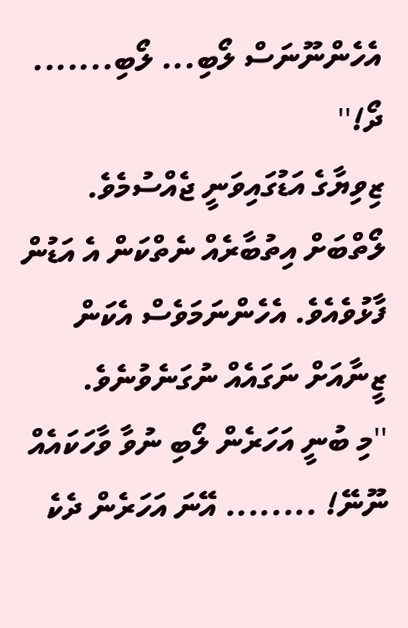އެހެންނޫނަސް ލޯބި... ލޯބި....... ދޯ!''
ޒިވިޔާގެ އަޑުގައިވަނީ ޖެއްސުމެވެ. ލޯތްބަށް އިތުބާރެއް ނެތްކަން އެ އަޑުން ފާޅުވެއެވެ. އެހެންނަމަވެސް އެކަން ޒީނާއަށް ނަގައެއް ނުގަނެވުނެވެ.
''މި ބުނީ އަހަރެން ލޯބި ނުވާ ވާހަކައެއް ނޫނޭ! ........ އޭނަ އަހަރެން ދެކެ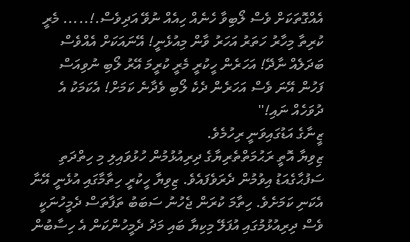އެއްގޮތަކަށް ވެސް ލޯބިވާ ހެނެއް ހިއެއް ނުވޭ އަދިވެސް.!..... މެރީ ކުރިތާ މިހާރު ހަތަރު އަހަރު ވާން މިއުޅެނީ! އޭނައަކަށް އެއްވެސް ބަދަލެއް ނާދޭ! އަހަރެން ހީކުރީ މެރީ ކުރީމަ އޭރު ލޯބި ނުވިއަސް ފަހުން އޭނަ ވެސް އަހަރެން ދެކެ ލޯބި ވެދާނެ ކަމަށް! އެކަމަކު އެ ދުވަހެއް ނައި!''
ޒީނާގެ އަޑުގައިވަނީ ރިހުމެވެ.
ޒިވިޔާ އޮތީ ރަޙުމަތްތެރިޔާގެ ދިރިއުޅުމުން ހުޅުވައިލި މި ހިތްދަތި ސަފުޙާގެއަޑު އިވުމުން ދެރަވެފައެވެ. ޒިވިޔާ ހީކުރީ ހިތާމާގައި އުޅެނީ އޭނާ އެކަނި ކަމަށެވެ. ހިތާމަ ކުރަން ޖެހުނު ސަބަބު ތަފާތަސް ދެމީހުނަކީ ވެސް ދިރިއުޅުމުގައި އުފަލޭ މިކިޔާ ބައި މަދު ދެމީހުންކަން އެ ހިސާބުން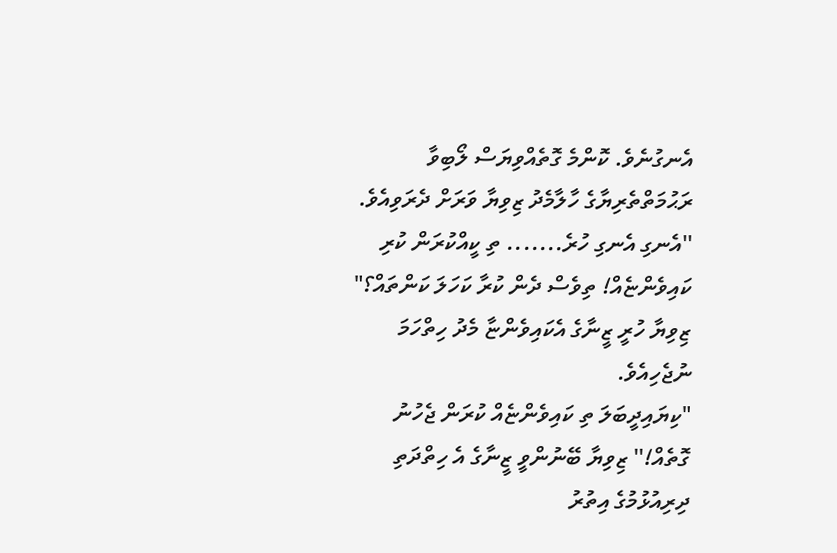އެނގުނެވެ. ކޮންމެ ގޮތެއްވިޔަސް ލޯބިވާ ރަޙުމަތްތެރިޔާގެ ހާލާމެދު ޒިވިޔާ ވަރަށް ދެރަވިއެވެ.
''އެނގި އެނގި ހުރެ....... ތި ކީއްކުރަން ކުރި ކައިވެންޏެއް! ތިވެސް ދެން ކުރާ ކަހަލަ ކަންތައް؟"
ޒިވިޔާ ހުރީ ޒީނާގެ އެކައިވެންޏާ މެދު ހިތްހަމަ ނުޖެހިއެވެ.
"ކިޔައިދީބަލަ ތި ކައިވެންޏެއް ކުރަން ޖެހުނު ގޮތެއް!'' ޒިވިޔާ ބޭނުންވީ ޒީނާގެ އެ ހިތްދަތި ދިރިއުޅުމުގެ އިތުރު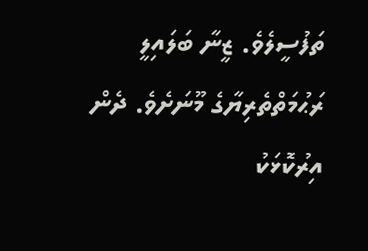ތަފުސީލެވެ. ޒީނާ ބަލައިލީ ރަޙުމަތްތެރިޔާގެ މޫނަށެވެ. ދެން އިރުކޮޅަކު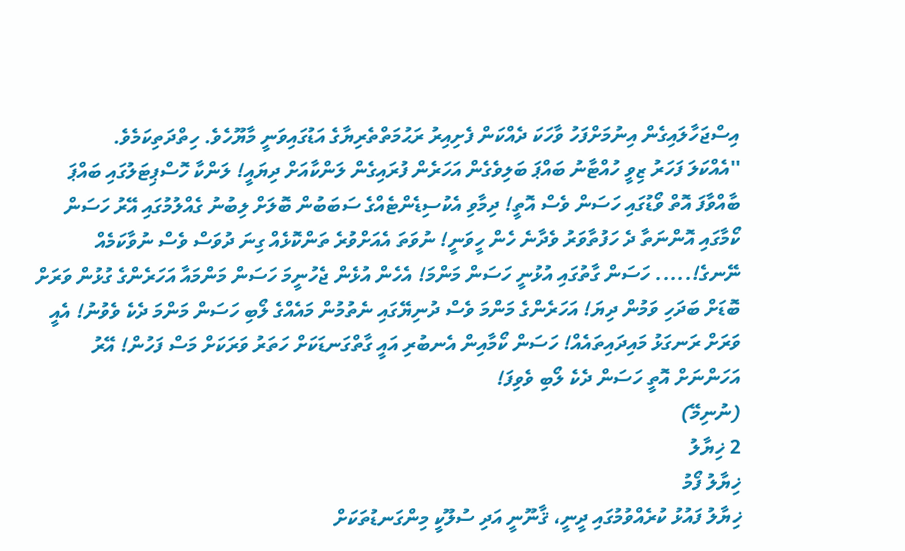އިސްޖަހާލައިގެން އިނުމަށްފަހު ވާހަކަ ދެއްކަން ފެށިއިރު ރަޙުމަތްތެރިޔާގެ އަޑުގައިވަނީ މާޔޫހެވެ. ހިތްދަތިކަމެވެ.
''އެއްކަލަ ފަހަރު ޒިވީ ހުއްޓާނު ބައްޕަ ބަލިވެގެން އަހަރެން ފުރައިގެން ލަންކާއަށް ދިޔައީ! ލަންކާ ހޮސްޕިޓަލުގައި ބައްޕަ ބާއްވާފަ އޮތް ވޯޑުގައި ހަސަން ވެސް އޮތީ! ދިމާވި އެކުސިޑެންޓެއްގެ ސަބަބުން ބޮލަށް ލިބުނު ގެއްލުމުގައި އޭރު ހަސަން ކޯމާގައި އޮންނަތާ ދެ ހަފުތާވަރު ވެދާނެ ހެން ހީވަނީ! ނުވަތަ އެއަށްވުރެ ތަންކޮޅެއް ގިނަ ދުވަސް ވެސް ނުވާކަމެއް ނޭނގެ!..... ހަސަން ގާތުގައި އުޅުނީ ހަސަން މަންމަ! އެހެން އުޅެން ޖެހުނީމަ ހަސަން މަންމައާ އަހަރެންގެ ގުޅުން ވަރަށް ބޮޑަށް ބަދަހި ވަމުން ދިޔަ! އަހަރެންގެ މަންމަ ވެސް ދުނިޔޭގައި ނެތުމުން މައެއްގެ ލޯބި ހަސަން މަންމަ ދެކެ ވެވުނު! އެއީ ވަރަށް ރަނގަޅު މައިދައިތައެއް! ހަސަން ކޯމާއިން އެނބުރި އައީ ގާތްގަނޑަކަށް ހަތަރު ވަރަކަށް މަސް ފަހުން! އޭރު އަހަންނަށް އޮތީ ހަސަން ދެކެ ލޯބި ވެވިފަ!
(ނުނިމޭ)
2 ޚިޔާލު
ޚިޔާލު ފޯމު
ޚިޔާލު ފައުޅު ކުރެއްވުމުގައި ދީނީ، ޤާނޫނީ އަދި ސުލޫކީ މިންގަނޑުތަކަށް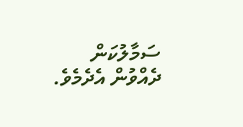ސަމާލުކަން ދެއްވުން އެދެމެވެ.